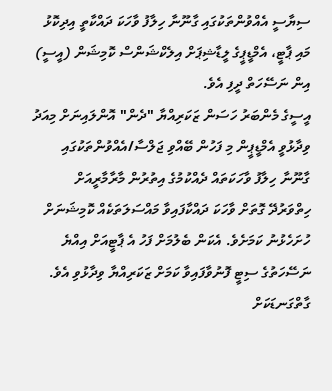ސިޔާސީ އެއްވުންތަކުގައި ގާނޫނާ ހިލާފު ވާހަކަ ދައްކާތީ އިދިކޮޅު މައި ޕާޓީ، އެމްޑީޕީގެ ލީޑާޝިޕަށް އިލެކްޝަންސް ކޮމިޝަން (އީސީ) އިން ނަސޭހަތް ދީފި އެވެ.
އީސީގެ މެންބަރު ހަސަން ޒަކަރިއްޔާ "ދެން" އޮންލައިނަށް މިއަދު ވިދާޅުވީ އެމްޑީޕީން މި ފަހުން ބޭއްވި ޖަލްސާ/އެއްވުންތަކުގައި ގާނޫނާ ހިލާފު ވާހަކަތައް ދެއްކުމުގެ އިތުރުން މާރާމާރީއަށް ހިތްވަރުދޭ ގޮތަށް ވާހަކަ ދައްކާފައިވާ މައްސަލަތަކެއް ކޮމިޝަނަށް ހުށަހެޅުނު ކަމަށެވެ. އެކަން ބެލުމަށް ފަހު އެ ޕާޓީއަށް އިއްޔެ ނަސޭހަތުގެ ސިޓީ ފޮނުވާފައިވާ ކަމަށް ޒަކަރިއްޔާ ވިދާޅުވި އެވެ.
ގާތްގަނޑަކަށް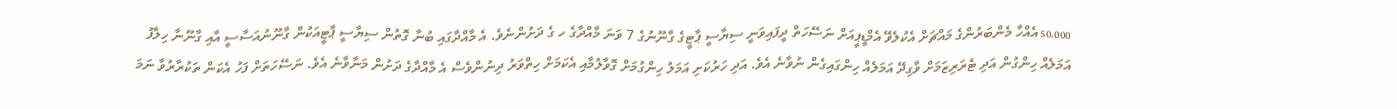50،000 އެއްހާ މެންބަރުންގެ މައްޗަށް އެކުލެވޭ އެމްޑީޕީއަށް ނަސޭހަތް ދީފައިވަނީ ސިޔާސީ ޕާޓީގެ ގާނޫނުގެ 7 ވަނަ މާއްދާގެ ހ ގެ ދަށުންނެވެ. އެ މާއްދާގައި ބުނާ ގޮތުން ސިޔާސީ ޕާޓީއަކުން ގާނޫނުއަސާސީ އާއި ގާނޫނާ ހިލާފު އަމަލެއް ހިންގުން އަދި ޓެރަރިޒަމަށް ވާގިދޭ އަމަލެއް ހިންގައިގެން ނުވާނެ އެވެ. އަދި ހަރުކަށި އަމަލު ހިންގުމަށް ގޮވާލުމާއި އެކަމަށް ހިތްވަރު ދިނުންވެސް އެ މާއްދާގެ ދަށުން މަނާވާނެ އެވެ. ނަސޭހަތަށް ފަހު އެކަން ތަކުރާރުވާ ނަމަ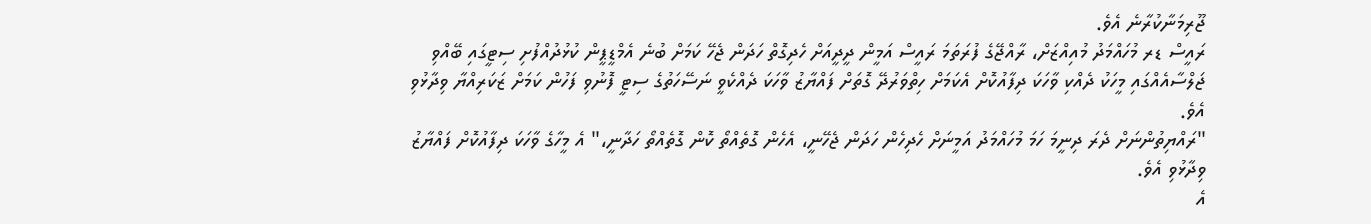ޖޫރިމަނާކުރާނެ އެވެ.
ރައީސް ޑރ މުހައްމަދު މުއިއްޒަށް، ރާއްޖޭގެ ފުރަތަމަ ރައީސް އަމީން ދީދީއަށް ހެދިގޮތް ހަދަން ޖެހޭ ކަމަށް ބުނެ އެމްޑީޕީން ކުޅުދުއްފުށި ސިޓީގައި ބޭއްވި ޖަލްސާއެއްގައި މީހަކު ދެއްކި ވާހަކަ ދިފާއުކޮށް އެކަމަށް ހިތްވަރުދޭ ގޮތަށް ފައްޔާޒު ވާހަކަ ދެއްކެވީ ނަސޭހަތުގެ ސިޓީ ފޮނުވި ފަހުން ކަމަށް ޒަކަރިއްޔާ ވިދާޅުވި އެވެ.
"ރައްޔިތުންނަށް ދެރަ ދިނީމަ ހަމަ މުހައްމަދު އަމީނަށް ހެދިހެން ހަދަން ޖެހޭނީ، އެހެން ގޮތެއްތޯ ކޮން ގޮތެއްތޯ ހަދާނީ،" އެ މީހާގެ ވާހަކަ ދިފާއުކޮށް ފައްޔާޒު ވިދާޅުވި އެވެ.
އެ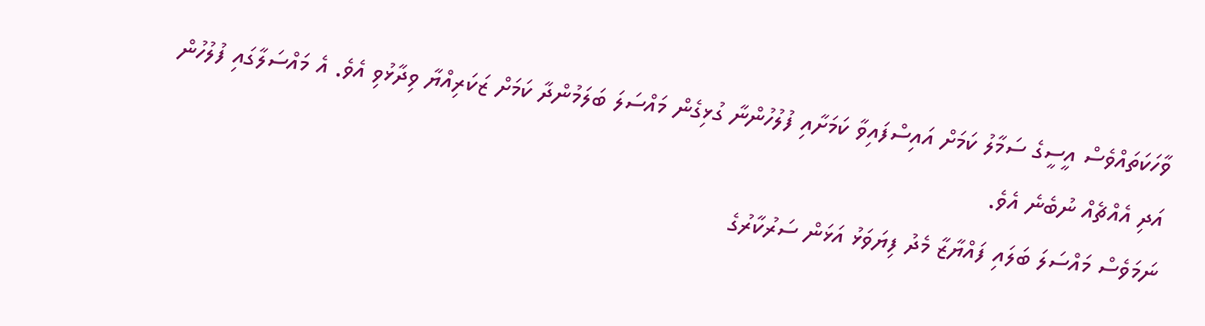ވާހަކަތައްވެސް އީސީގެ ސަމާލު ކަމަށް އައިސްފައިވާ ކަމަށާއި ފުލުހުންނާ ގުޅިގެން މައްސަލަ ބަލަމުންދާ ކަމަށް ޒަކަރިއްޔާ ވިދާޅުވި އެވެ. އެ މައްސަލާގައި ފުލުހުން އަދި އެއްޗެއް ނުބެނެ އެވެ.
ނަމަވެސް މައްސަލަ ބަލައި ފައްޔާޒާ މެދު ފިޔަވަޅު އަޅަން ސަރުކާރުގެ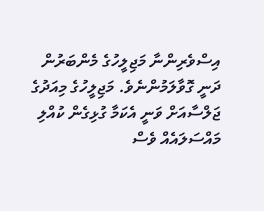އިސްވެރިންނާ މަޖިލީހުގެ މެންބަރުން ދަނީ ގޮވާލަމުންނެވެ. މަޖިލީހުގެ މިއަދުގެ ޖަލްސާއަށް ވަނީ އެކަމާ ގުޅިގެން ކުއްލި މައްސަލައެއް ވެސް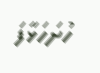ހުށަހަޅާފަ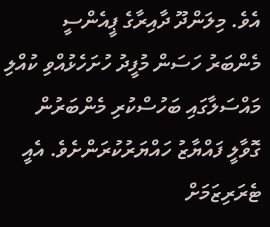އެވެ. މިލަންދޫ ދާއިރާގެ ޕީއެންސީ މެންބަރު ހަސަން މުފީދު ހުށަހެޅުއްވި ކުއްލި މައްސަލާގައި ބަހުސްކުރި މެންބަރުން ގޮވާލީ ފައްޔާޒު ހައްޔަރުކުރަންށެވެ. އެއީ ޓެރަރިޒަމަށް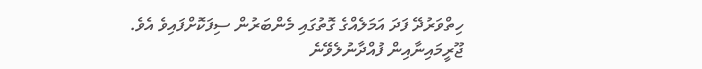ހިތްވަރުދޭ ފަދަ އަމަލެއްގެ ގޮތުގައި މެންބަރުން ސިފަކޮށްފައިވެ އެވެ.
ޖޫރީމައިނާއިން ފުއްދާނުލެވޭނެ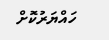ހައްޔަރުކޮށް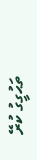ތަޙުގީގު ކުރޭ